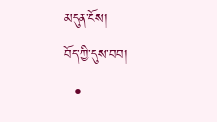མདུན་ངོས།
བོད་ཀྱི་དུས་བབ།
  •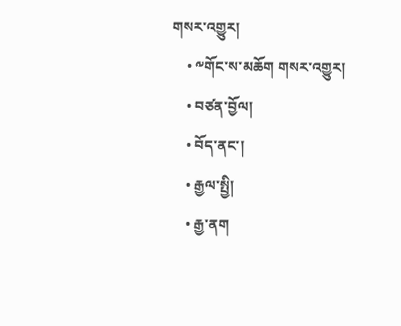གསར་འགྱུར།
    • ༸གོང་ས་མཆོག གསར་འགྱུར།
    • བཙན་བྱོལ།
    • བོད་ནང་།
    • རྒྱལ་སྤྱི།
    • རྒྱ་ནག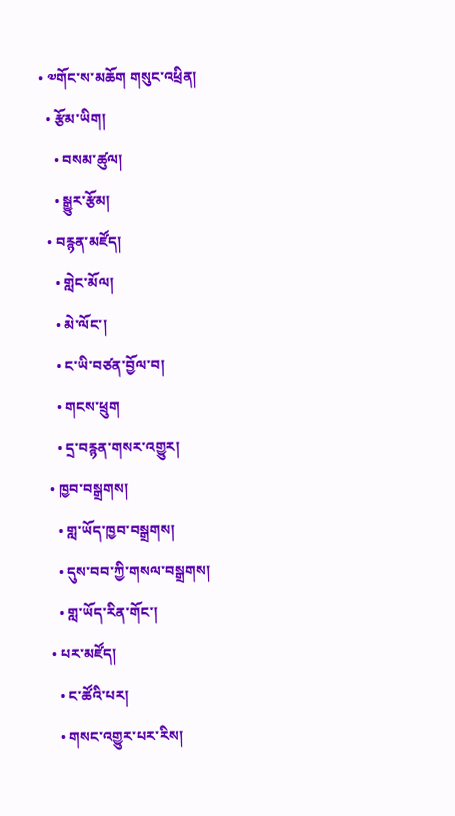• ༧གོང་ས་མཆོག གསུང་འཕྲིན།
  • རྩོམ་ཡིག།
    • བསམ་ཚུལ།
    • སྒྱུར་རྩོམ།
  • བརྙན་མཛོད།
    • གླེང་མོལ།
    • མེ་ལོང་།
    • ང་ཡི་བཙན་བྱོལ་བ།
    • གངས་ཕྲུག
    • དྲ་བརྙན་གསར་འགྱུར།
  • ཁྱབ་བསྒྲགས།
    • གླ་ཡོད་ཁྱབ་བསྒྲགས།
    • དུས་བབ་ཀྱི་གསལ་བསྒྲགས།
    • གླ་ཡོད་རིན་གོང་།
  • པར་མཛོད།
    • ང་ཚོའི་པར།
    • གསང་འགྱུར་པར་རིས།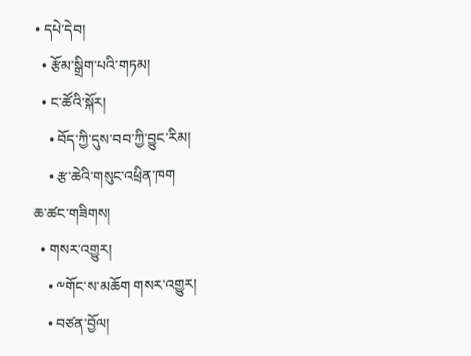• དཔེ་དེབ།
  • རྩོམ་སྒྲིག་པའི་གཏམ།
  • ང་ཚོའི་སྐོར།
    • བོད་ཀྱི་དུས་བབ་ཀྱི་བྱུང་རིམ།
    • རྩ་ཆེའི་གསུང་འཕྲིན་ཁག
ཆ་ཚང་གཟིགས།
  • གསར་འགྱུར།
    • ༸གོང་ས་མཆོག གསར་འགྱུར།
    • བཙན་བྱོལ།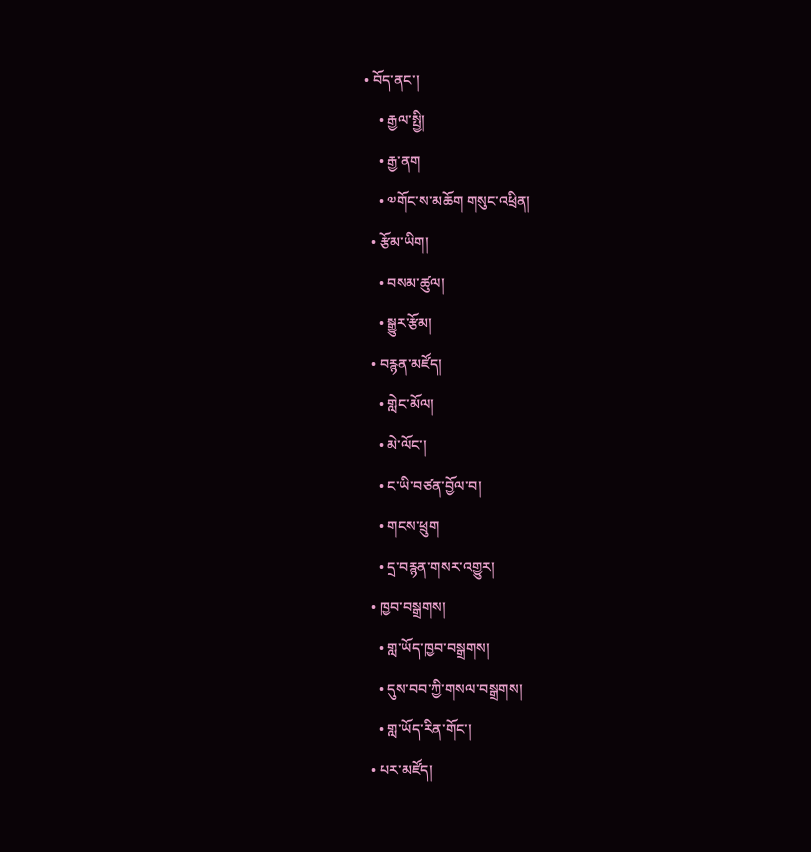• བོད་ནང་།
    • རྒྱལ་སྤྱི།
    • རྒྱ་ནག
    • ༧གོང་ས་མཆོག གསུང་འཕྲིན།
  • རྩོམ་ཡིག།
    • བསམ་ཚུལ།
    • སྒྱུར་རྩོམ།
  • བརྙན་མཛོད།
    • གླེང་མོལ།
    • མེ་ལོང་།
    • ང་ཡི་བཙན་བྱོལ་བ།
    • གངས་ཕྲུག
    • དྲ་བརྙན་གསར་འགྱུར།
  • ཁྱབ་བསྒྲགས།
    • གླ་ཡོད་ཁྱབ་བསྒྲགས།
    • དུས་བབ་ཀྱི་གསལ་བསྒྲགས།
    • གླ་ཡོད་རིན་གོང་།
  • པར་མཛོད།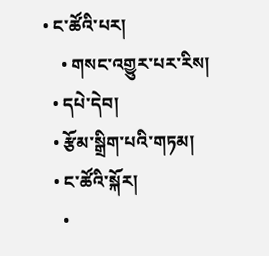• ང་ཚོའི་པར།
    • གསང་འགྱུར་པར་རིས།
  • དཔེ་དེབ།
  • རྩོམ་སྒྲིག་པའི་གཏམ།
  • ང་ཚོའི་སྐོར།
    •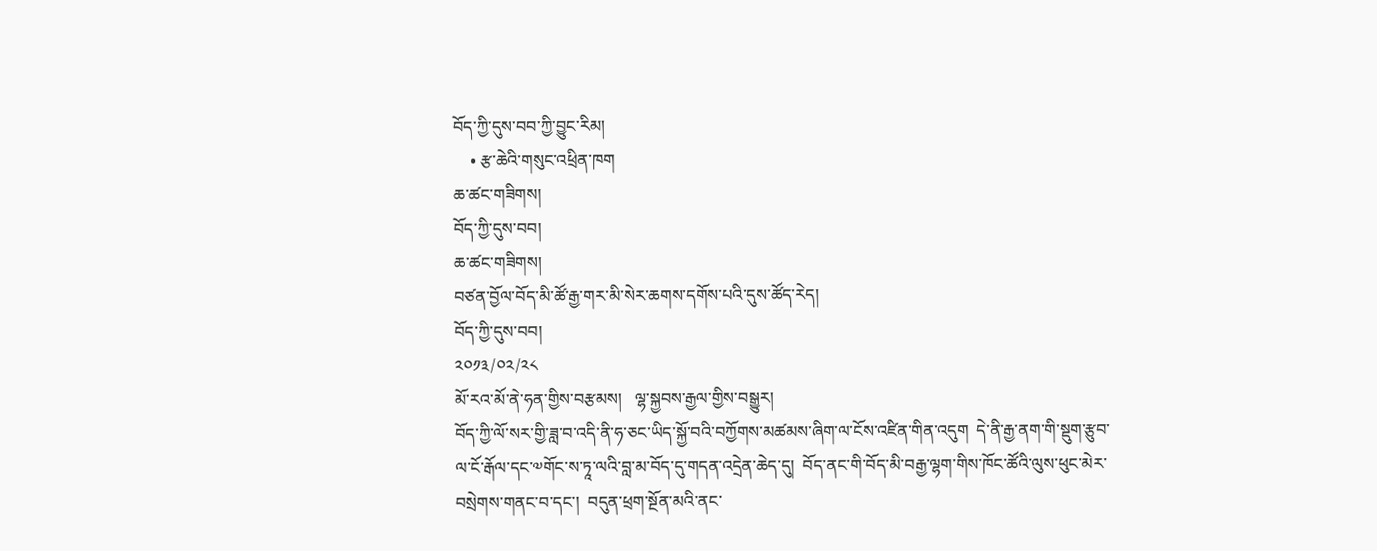བོད་ཀྱི་དུས་བབ་ཀྱི་བྱུང་རིམ།
    • རྩ་ཆེའི་གསུང་འཕྲིན་ཁག
ཆ་ཚང་གཟིགས།
བོད་ཀྱི་དུས་བབ།
ཆ་ཚང་གཟིགས།
བཙན་བྱོལ་བོད་མི་ཚོ་རྒྱ་གར་མི་སེར་ཆགས་དགོས་པའི་དུས་ཚོད་རེད།
བོད་ཀྱི་དུས་བབ།
༢༠༡༣/༠༢/༢༨
མོ་རའ་མོ་ནེ་ཧན་གྱིས་བརྩམས།   ལྷ་སྐྱབས་རྒྱལ་གྱིས་བསྒྱུར།
བོད་ཀྱི་ལོ་སར་གྱི་ཟླ་བ་འདི་ནི་ཧ་ཅང་ཡིད་སྐྱོ་བའི་བཀྱོགས་མཚམས་ཞིག་ལ་ངོས་འཛིན་གིན་འདུག  དེ་ནི་རྒྱ་ནག་གི་སྡུག་རྩུབ་ལ་ངོ་རྒོལ་དང་༧གོང་ས་ཏཱ་ལའི་བླ་མ་བོད་དུ་གདན་འདྲེན་ཆེད་དུ།  བོད་ནང་གི་བོད་མི་བརྒྱ་ལྷག་གིས་ཁོང་ཚོའི་ལུས་ཕུང་མེར་བསྲེགས་གནང་བ་དང་།  བདུན་ཕྲག་སྔོན་མའི་ནང་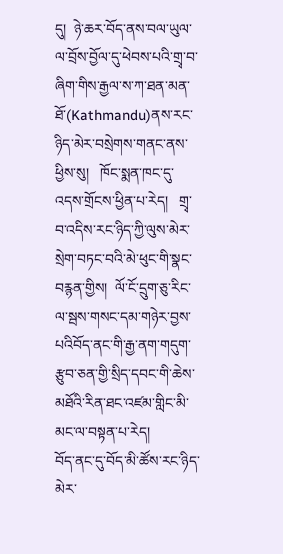དུ།  ཉེ་ཆར་བོད་ནས་བལ་ཡུལ་ལ་བྲོས་བྱོལ་དུ་ཕེབས་པའི་གྲྭ་བ་ཞིག་གིས་རྒྱལ་ས་ཀ་ཐན་མན་ཐོ་(Kathmandu)ནས་རང་ཉིད་མེར་བསྲེགས་གནང་ནས་ཕྱིས་སུ།   ཁོང་སྨན་ཁང་དུ་འདས་གྲོངས་ཕྱིན་པ་རེད།   གྲྭ་བ་འདིས་རང་ཉིད་ཀྱི་ལུས་མེར་སྲེག་བཏང་བའི་མེ་ཕུང་གི་སྣང་བརྙན་གྱིས།  ལོ་ངོ་དྲུག་ཅུ་རིང་ལ་སྦས་གསང་དམ་གཉེར་བྱས་པའིབོད་ནང་གི་རྒྱ་ནག་གདུག་རྩུབ་ཅན་གྱི་སྲིད་དབང་གི་ཆེས་མཐོའི་རིན་ཐང་འཛམ་གླིང་མི་མང་ལ་བསྟན་པ་རེད།
བོད་ནང་དུ་བོད་མི་ཚོས་རང་ཉིད་མེར་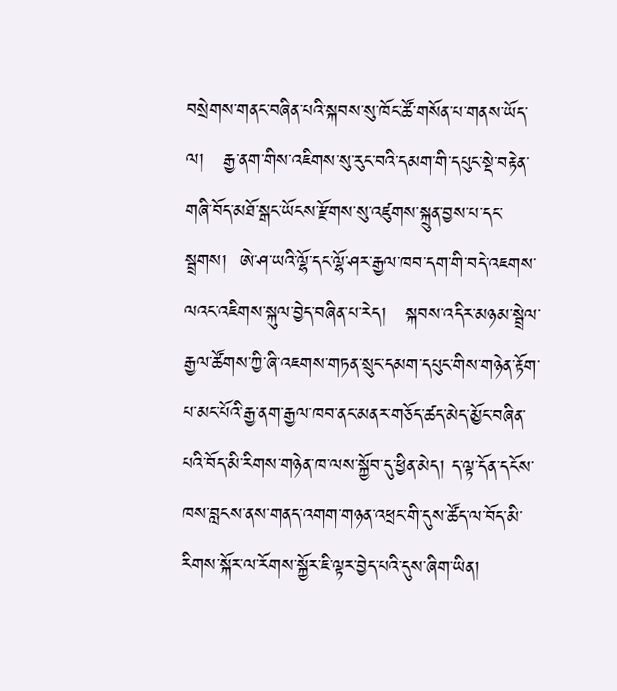བསྲེགས་གནང་བཞིན་པའི་སྐབས་སུ་ཁོང་ཚོ་གསོན་པ་གནས་ཡོད་ལ།   རྒྱ་ནག་གིས་འཇིགས་སུ་རུང་བའི་དམག་གི་དཔུང་སྡེ་བརྟེན་གཞི་བོད་མཐོ་སྒང་ཡོངས་རྫོགས་སུ་འཛུགས་སྐྲུན་བྱས་པ་དང་སྦྲགས།  ཨེ་ཤ་ཡའི་ལྷོ་དང་ལྷོ་ཤར་རྒྱལ་ཁབ་དག་གི་བདེ་འཇགས་ལའང་འཇིགས་སྐུལ་བྱེད་བཞིན་པ་རེད།   སྐབས་འདིར་མཉམ་སྦྲེལ་རྒྱལ་ཚོགས་ཀྱི་ཞི་འཇགས་གཏན་སྲུང་དམག་དཔུང་གིས་གཉེན་རྟོག་པ་མང་པོའི་རྒྱ་ནག་རྒྱལ་ཁབ་ནང་མནར་གཅོད་ཚད་མེད་མྱོང་བཞིན་པའི་བོད་མི་རིགས་གཉེན་ཁ་ལས་སྐྱོབ་དུ་ཕྱིན་མེད། ད་ལྟ་དོན་དངོས་ཁས་བླངས་ནས་གནད་འགག་གཉན་འཕྲང་གི་དུས་ཚོད་ལ་བོད་མི་རིགས་སྐོར་ལ་རོགས་སྐྱོར་ཇི་ལྟར་བྱེད་པའི་དུས་ཞིག་ཡིན།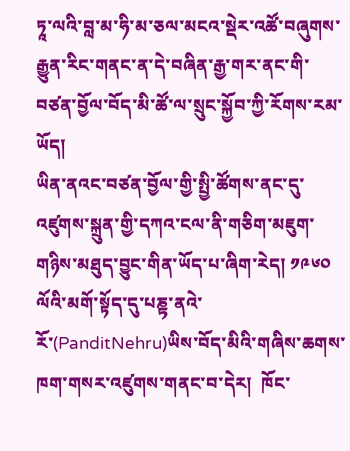ཏཱ་ལའི་བླ་མ་ཧི་མ་ཅལ་མངའ་སྡེར་འཚོ་བཞུགས་རྒྱུན་རིང་གནང་ན་དེ་བཞིན་རྒྱ་གར་ནང་གི་བཙན་བྱོལ་བོད་མི་ཚོ་ལ་སྲུང་སྐྱོབ་ཀྱི་རོགས་རམ་ཡོད།
ཡིན་ནའང་བཙན་བྱོལ་གྱི་སྤྱི་ཚོགས་ནང་དུ་འཛུགས་སྐྲུན་གྱི་དཀའ་ངལ་ནི་གཅིག་མཇུག་གཉིས་མཐུད་བྱུང་གིན་ཡོད་པ་ཞིག་རེད། ༡༩༦༠ ལོའི་མགོ་སྟོད་དུ་པཎྟ་ནའེ་རོ་(PanditNehru)ཡིས་བོད་མིའི་གཞིས་ཆགས་ཁག་གསར་འཛུགས་གནང་བ་དེར།  ཁོང་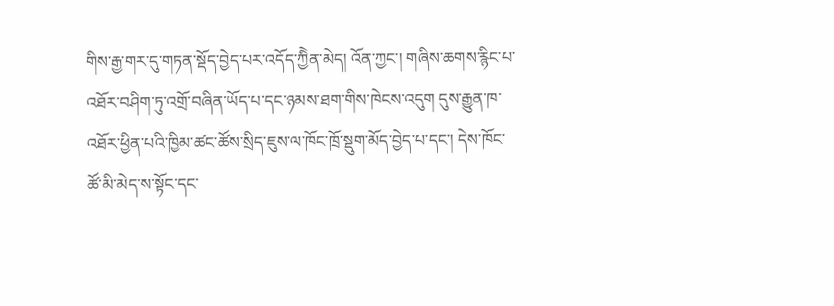གིས་རྒྱ་གར་དུ་གཏན་སྡོད་བྱེད་པར་འདོད་ཀྱིེན་མེད། འོན་ཀྱང་། གཞིས་ཆགས་རྙིང་པ་འཐོར་བཤིག་ཏུ་འགྲོ་བཞིན་ཡོད་པ་དང་ཉམས་ཐག་གིས་ཁེངས་འདུག དུས་རྒྱུན་ཁ་འཐོར་ཕྱིན་པའི་ཁྱིམ་ཚང་ཚོས་སྲིད་ཇུས་ལ་ཁོང་ཁྲོ་སྡུག་མོད་བྱེད་པ་དང་། དེས་ཁོང་ཚོ་མི་མེད་ས་སྟོང་དང་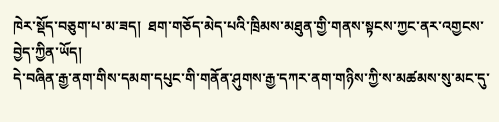ཁེར་སྡོད་བཅུག་པ་མ་ཟད།  ཐག་གཅོད་མེད་པའི་ཁྲིམས་མཐུན་གྱི་གནས་སྟངས་ཀྱང་ནར་འགྱངས་བྱེད་ཀྱིན་ཡོད།
དེ་བཞིན་རྒྱ་ནག་གིས་དམག་དཔུང་གི་གནོན་ཤུགས་རྒྱ་དཀར་ནག་གཉིས་ཀྱི་ས་མཚམས་སུ་མང་དུ་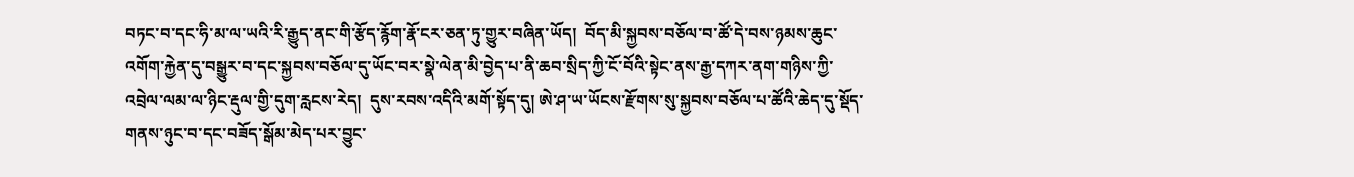བཏང་བ་དང་ཧི་མ་ལ་ཡའི་རི་རྒྱུད་ནང་གི་རྩོད་རྙོག་རྣོ་ངར་ཅན་ཏུ་གྱུར་བཞིན་ཡོད།  བོད་མི་སྐྱབས་བཅོལ་བ་ཚོ་དེ་བས་ཉམས་ཆུང་འགོག་རྐྱེན་དུ་བསྒྱུར་བ་དང་སྐྱབས་བཅོལ་དུ་ཡོང་བར་སྣེ་ལེན་མི་བྱེད་པ་ནི་ཆབ་སྲིད་ཀྱི་ངོ་བོའི་སྟེང་ནས་རྒྱ་དཀར་ནག་གཉིས་ཀྱི་འབྲེལ་ལམ་ལ་ཉིང་རྡུལ་གྱི་དུག་རླངས་རེད།  དུས་རབས་འདིའི་མགོ་སྟོད་དུ། ཨེ་ཤ་ཡ་ཡོངས་རྫོགས་སུ་སྐྱབས་བཅོལ་པ་ཚོའི་ཆེད་དུ་སྡོད་གནས་ཉུང་བ་དང་བཟོད་སྒོམ་མེད་པར་བྱུང་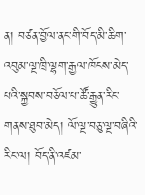ན། བཙན་བྱོལ་ནང་གི་བོད་མི་ཆིག་འབུམ་ལྔ་ཁྲི་ལྷག་རྒྱལ་ཁོངས་མེད་པའི་སྐྱབས་བཅོལ་པ་ཚོ་རྒྱུན་རིང་གནས་ཐུབ་མེད། ལོ་ལྔ་བཅུ་ལྔ་བཞིའི་རིང་ལ། བོད་ནི་འཛམ་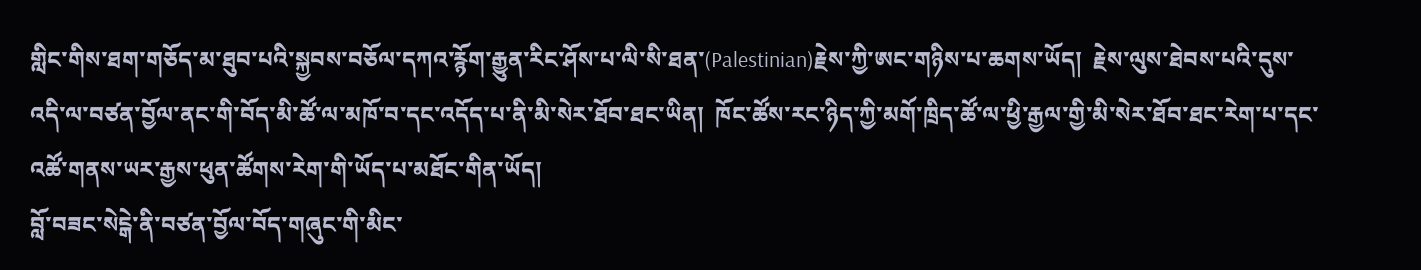གླིང་གིས་ཐག་གཅོད་མ་ཐུབ་པའི་སྐྱབས་བཅོལ་དཀའ་རྙོག་རྒྱུན་རིང་ཤོས་པ་ལི་སི་ཐན་(Palestinian)རྗེས་ཀྱི་ཨང་གཉིས་པ་ཆགས་ཡོད།  རྗེས་ལུས་ཐེབས་པའི་དུས་འདི་ལ་བཙན་བྱོལ་ནང་གི་བོད་མི་ཚོ་ལ་མཁོ་བ་དང་འདོད་པ་ནི་མི་སེར་ཐོབ་ཐང་ཡིན།  ཁོང་ཚོས་རང་ཉིད་ཀྱི་མགོ་ཁྲིད་ཚོ་ལ་ཕྱི་རྒྱལ་གྱི་མི་སེར་ཐོབ་ཐང་རེག་པ་དང་འཚོ་གནས་ཡར་རྒྱས་ཕུན་ཚོགས་རེག་གི་ཡོད་པ་མཐོང་གིན་ཡོད།
བློ་བཟང་སེངྒེ་ནི་བཙན་བྱོལ་བོད་གཞུང་གི་མིང་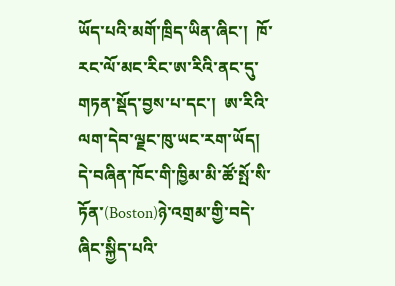ཡོད་པའི་མགོ་ཁྲིད་ཡིན་ཞིང་།  ཁོ་རང་ལོ་མང་རིང་ཨ་རིའི་ནང་དུ་གཏན་སྡོད་བྱས་པ་དང་།  ཨ་རིའི་ལག་དེབ་ལྗང་ཁུ་ཡང་རག་ཡོད།  དེ་བཞིན་ཁོང་གི་ཁྱིམ་མི་ཚོ་སྤོ་སི་ཏོན་(Boston)ཉེ་འགྲམ་གྱི་བདེ་ཞིང་སྐྱིད་པའི་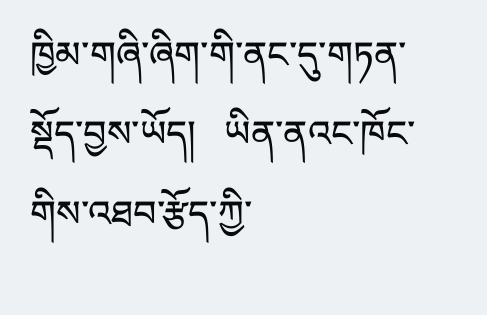ཁྱིམ་གཞི་ཞིག་གི་ནང་དུ་གཏན་སྡོད་བྱས་ཡོད།   ཡིན་ནའང་ཁོང་གིས་འཐབ་རྩོད་ཀྱི་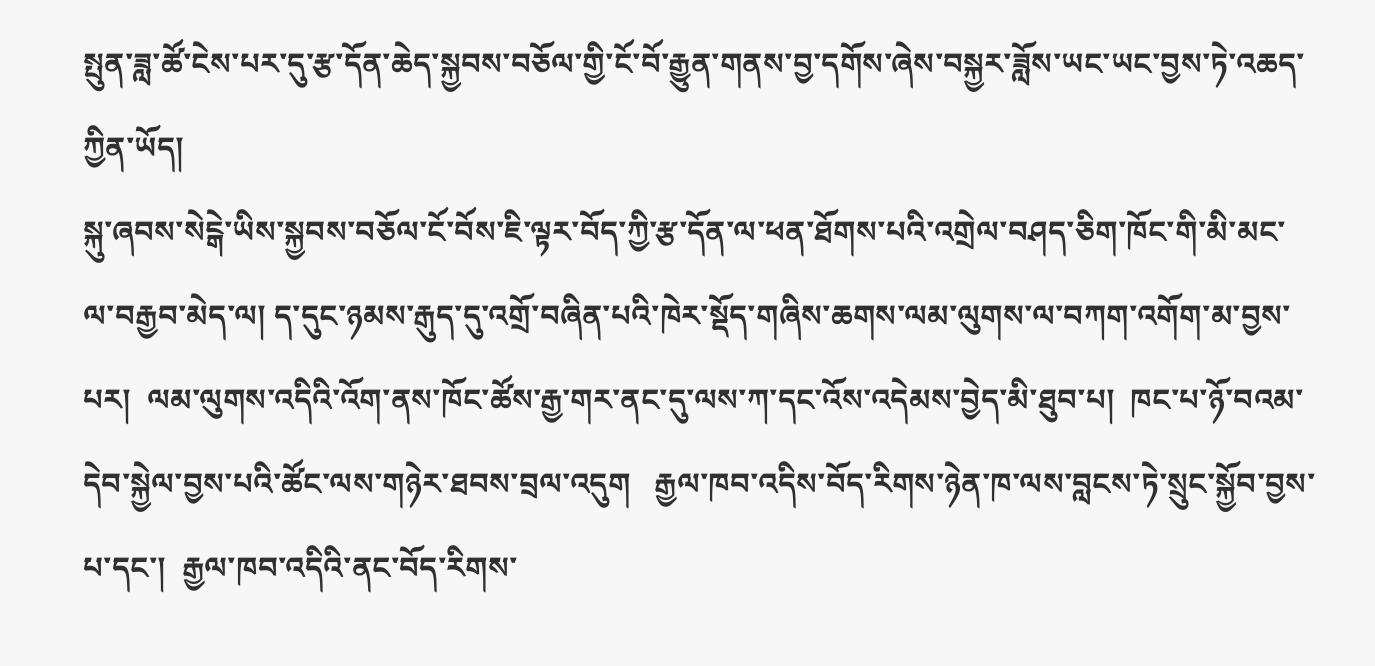སྤུན་ཟླ་ཚོ་ངེས་པར་དུ་རྩ་དོན་ཆེད་སྐྱབས་བཅོལ་གྱི་ངོ་བོ་རྒྱུན་གནས་བྱ་དགོས་ཞེས་བསྐྱར་ཟློས་ཡང་ཡང་བྱས་ཏེ་འཆད་ཀྱིན་ཡོད།
སྐུ་ཞབས་སེངྒེ་ཡིས་སྐྱབས་བཅོལ་ངོ་བོས་ཇི་ལྟར་བོད་ཀྱི་རྩ་དོན་ལ་ཕན་ཐོགས་པའི་འགྲེལ་བཤད་ཅིག་ཁོང་གི་མི་མང་ལ་བརྒྱབ་མེད་ལ། ད་དུང་ཉམས་རྒུད་དུ་འགྲོ་བཞིན་པའི་ཁེར་སྡོད་གཞིས་ཆགས་ལམ་ལུགས་ལ་བཀག་འགོག་མ་བྱས་པར།  ལམ་ལུགས་འདིའི་འོག་ནས་ཁོང་ཚོས་རྒྱ་གར་ནང་དུ་ལས་ཀ་དང་འོས་འདེམས་བྱེད་མི་ཐུབ་པ།  ཁང་པ་ཉོ་བའམ་དེབ་སྐྱེལ་བྱས་པའི་ཚོང་ལས་གཉེར་ཐབས་བྲལ་འདུག   རྒྱལ་ཁབ་འདིས་བོད་རིགས་ཉེན་ཁ་ལས་བླངས་ཏེ་སྲུང་སྐྱོབ་བྱས་པ་དང་།  རྒྱལ་ཁབ་འདིའི་ནང་བོད་རིགས་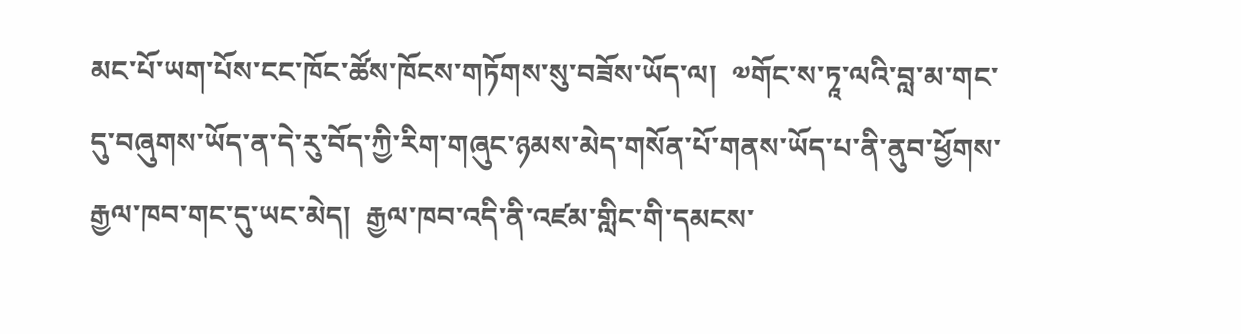མང་པོ་ཡག་པོས་ངང་ཁོང་ཚོས་ཁོངས་གཏོགས་སུ་བཟོས་ཡོད་ལ།  ༧གོང་ས་ཏཱ་ལའི་བླ་མ་གང་དུ་བཞུགས་ཡོད་ན་དེ་རུ་བོད་ཀྱི་རིག་གཞུང་ཉམས་མེད་གསོན་པོ་གནས་ཡོད་པ་ནི་ནུབ་ཕྱོགས་རྒྱལ་ཁབ་གང་དུ་ཡང་མེད།  རྒྱལ་ཁབ་འདི་ནི་འཛམ་གླིང་གི་དམངས་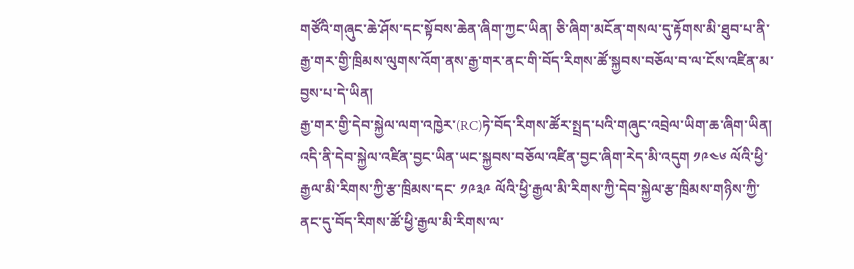གཙོའི་གཞུང་ཆེ་ཤོས་དང་སྟོབས་ཆེན་ཞིག་ཀྱང་ཡིན། ཅི་ཞིག་མངོན་གསལ་དུ་རྟོགས་མི་ཐུབ་པ་ནི་རྒྱ་གར་གྱི་ཁྲིམས་ལུགས་འོག་ནས་རྒྱ་གར་ནང་གི་བོད་རིགས་ཚོ་སྐྱབས་བཅོལ་བ་ལ་ངོས་འཛིན་མ་བྱས་པ་དེ་ཡིན།
རྒྱ་གར་གྱི་དེབ་སྐྱེལ་ལག་འཁྱེར་(RC)ཏེ་བོད་རིགས་ཚོར་སྤྲད་པའི་གཞུང་འབྲེལ་ཡིག་ཆ་ཞིག་ཡིན། འདི་ནི་དེབ་སྐྱེལ་འཛིན་བྱང་ཡིན་ཡང་སྐྱབས་བཅོལ་འཛིན་བྱང་ཞིག་རེད་མི་འདུག ༡༩༤༦ ལོའི་ཕྱི་རྒྱལ་མི་རིགས་ཀྱི་རྩ་ཁྲིམས་དང་ ༡༩༣༩ ལོའི་ཕྱི་རྒྱལ་མི་རིགས་ཀྱི་དེབ་སྐྱེལ་རྩ་ཁྲིམས་གཉིས་ཀྱི་ནང་དུ་བོད་རིགས་ཚོ་ཕྱི་རྒྱལ་མི་རིགས་ལ་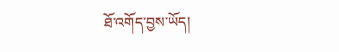ཐོ་འགོད་བྱས་ཡོད།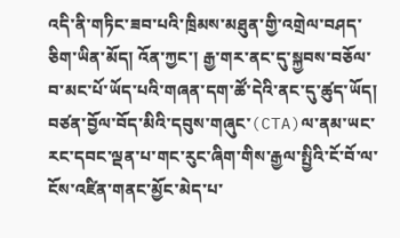འདི་ནི་གཏིང་ཟབ་པའི་ཁྲིམས་མཐུན་གྱི་འགྲེལ་བཤད་ཅིག་ཡིན་མོད། འོན་ཀྱང་། རྒྱ་གར་ནང་དུ་སྐྱབས་བཅོལ་བ་མང་པོ་ཡོད་པའི་གཞན་དག་ཚོ་དེའི་ནང་དུ་ཚུད་ཡོད།
བཙན་བྱོལ་བོད་མིའི་དབུས་གཞུང་(CTA)ལ་ནམ་ཡང་རང་དབང་ལྡན་པ་གང་རུང་ཞིག་གིས་རྒྱལ་སྤྱིའི་ངོ་བོ་ལ་ངོས་འཛིན་གནང་མྱོང་མེད་པ་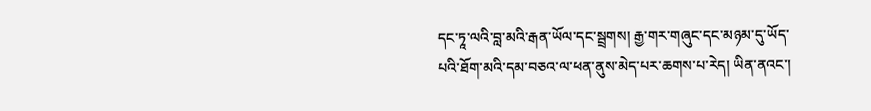དང་ཏཱ་ལའི་བླ་མའི་རྒན་ཡོལ་དང་སྦྲགས། རྒྱ་གར་གཞུང་དང་མཉམ་དུ་ཡོད་པའི་ཐོག་མའི་དམ་བཅའ་ལ་ཕན་ནུས་མེད་པར་ཆགས་པ་རེད། ཡིན་ནའང་།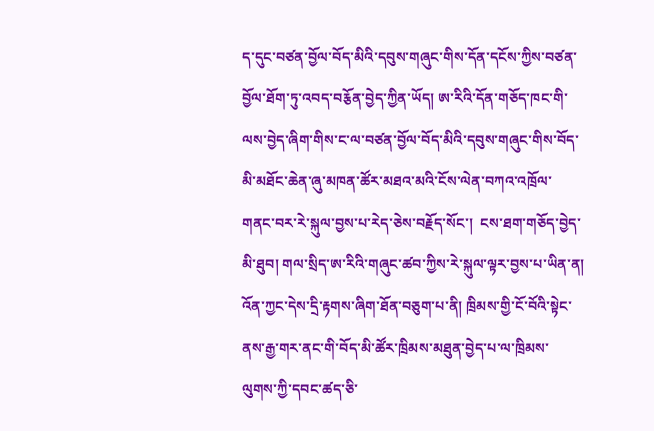ད་དུང་བཙན་བྱོལ་བོད་མིའི་དབུས་གཞུང་གིས་དོན་དངོས་ཀྱིས་བཙན་བྱོལ་ཐོག་ཏུ་འབད་བརྕོན་བྱེད་ཀྱིན་ཡོད། ཨ་རིའི་དོན་གཅོད་ཁང་གི་ལས་བྱེད་ཞིག་གིས་ང་ལ་བཙན་བྱོལ་བོད་མིའི་དབུས་གཞུང་གིས་བོད་མི་མཐོང་ཆེན་ཞུ་མཁན་ཚོར་མཐའ་མའི་ངོས་ལེན་བཀའ་འཁྲོལ་གནང་བར་རེ་སྐུལ་བྱས་པ་རེད་ཅེས་བརྗོད་སོང་།  ངས་ཐག་གཅོད་བྱེད་མི་ཐུབ། གལ་སྲིད་ཨ་རིའི་གཞུང་ཚབ་ཀྱིས་རེ་སྐུལ་ལྟར་བྱས་པ་ཡིན་ན། འོན་ཀྱང་དེས་དྲི་རྟགས་ཞིག་ཐོན་བཅུག་པ་ནི། ཁྲིམས་གྱི་ངོ་བོའི་སྟེང་ནས་རྒྱ་གར་ནང་གི་བོད་མི་ཚོར་ཁྲིམས་མཐུན་བྱེད་པ་ལ་ཁྲིམས་ལུགས་ཀྱི་དབང་ཚད་ཅི་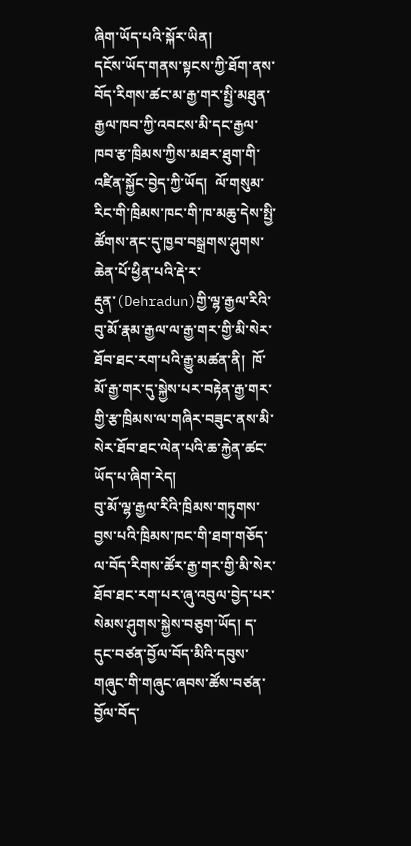ཞིག་ཡོད་པའི་སྐོར་ཡིན།
དངོས་ཡོད་གནས་སྟངས་ཀྱི་ཐོག་ནས་བོད་རིགས་ཚང་མ་རྒྱ་གར་སྤྱི་མཐུན་རྒྱལ་ཁབ་ཀྱི་འབངས་མི་དང་རྒྱལ་ཁབ་རྩ་ཁྲིམས་ཀྱིས་མཐར་ཐུག་གི་འཛིན་སྐྱོང་བྱེད་ཀྱི་ཡོད།  ལོ་གསུམ་རིང་གི་ཁྲིམས་ཁང་གི་ཁ་མཆུ་དེས་སྤྱི་ཚོགས་ནང་དུ་ཁྱབ་བསྒྲགས་ཤུགས་ཆེན་པོ་ཕྱིན་པའི་རྡེ་ར་རྡུན་(Dehradun)གྱི་ལྷ་རྒྱལ་རིའི་བུ་མོ་རྣམ་རྒྱལ་ལ་རྒྱ་གར་གྱི་མི་སེར་ཐོབ་ཐང་རག་པའི་རྒྱུ་མཚན་ནི།  ཁོ་མོ་རྒྱ་གར་དུ་སྐྱེས་པར་བརྟེན་རྒྱ་གར་གྱི་རྩ་ཁྲིམས་ལ་གཞིར་བཟུང་ནས་མི་སེར་ཐོབ་ཐང་ལེན་པའི་ཆ་རྐྱེན་ཚང་ཡོད་པ་ཞིག་རེད།
བུ་མོ་ལྷ་རྒྱལ་རིའི་ཁྲིམས་གཏུགས་བྱས་པའི་ཁྲིམས་ཁང་གི་ཐག་གཅོད་ལ་བོད་རིགས་ཚོར་རྒྱ་གར་གྱི་མི་སེར་ཐོབ་ཐང་རག་པར་ཞུ་འབུལ་བྱེད་པར་སེམས་ཤུགས་སྐྱེས་བཅུག་ཡོད། ད་དུང་བཙན་བྱོལ་བོད་མིའི་དབུས་གཞུང་གི་གཞུང་ཞབས་ཚོས་བཙན་བྱོལ་བོད་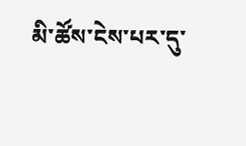མི་ཚོས་ངེས་པར་དུ་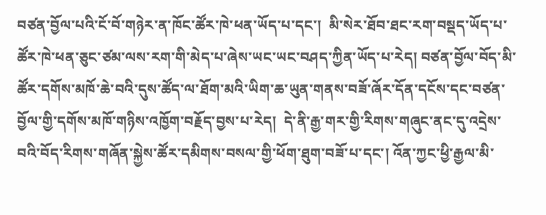བཙན་བྱོལ་པའི་ངོ་བོ་གཉེར་ན་ཁོང་ཚོར་ཁེ་ཕན་ཡོད་པ་དང་།  མི་སེར་ཐོབ་ཐང་ཪག་བསྡད་ཡོད་པ་ཚོར་ཁེ་ཕན་ཅུང་ཙམ་ལས་རག་གི་མེད་པ་ཞེས་ཡང་ཡང་བཤད་ཀྱིན་ཡོད་པ་རེད། བཙན་བྱོལ་བོད་མི་ཚོར་དགོས་མཁོ་ཆེ་བའི་དུས་ཚོད་ལ་ཐོག་མའི་ཡིག་ཆ་ཡུན་གནས་བཟོ་ཞོར་དོན་དངོས་དང་བཙན་བྱོལ་གྱི་དགོས་མཁོ་གཉིས་འཁྱོག་བརྗོད་བྱས་པ་རེད།  དེ་ནི་རྒྱ་གར་གྱི་རིགས་གཞུང་ནང་དུ་འདྲེས་བའི་བོད་རིགས་གཞོན་སྐྱེས་ཚོར་དམིགས་བསལ་གྱི་ཕོག་ཐུག་བཟོ་པ་དང་། འོན་ཀྱང་ཕྱི་རྒྱལ་མི་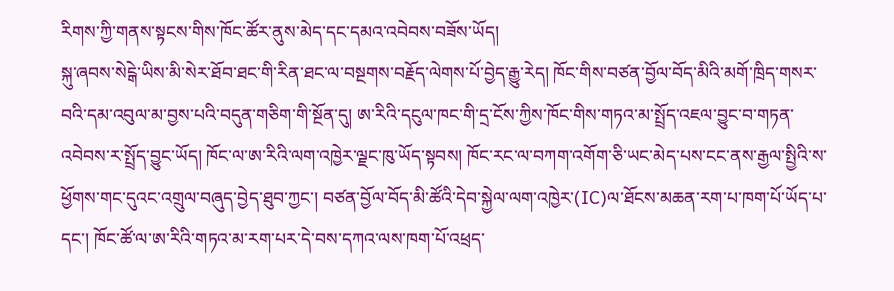རིགས་ཀྱི་གནས་སྟངས་གིས་ཁོང་ཚོར་ནུས་མེད་དང་དམའ་འབེབས་བཟོས་ཡོད།
སྐུ་ཞབས་སེངྒེ་ཡིས་མི་སེར་ཐོབ་ཐང་གི་རིན་ཐང་ལ་བསྔགས་བརྗོད་ལེགས་པོ་བྱེད་རྒྱུ་རེད། ཁོང་གིས་བཙན་བྱོལ་བོད་མིའི་མགོ་ཁྲིད་གསར་བའི་དམ་འབུལ་མ་བྱས་པའི་བདུན་གཅིག་གི་སྔོན་དུ། ཨ་རིའི་དངུལ་ཁང་གི་དྲ་ངོས་ཀྱིས་ཁོང་གིས་གཏའ་མ་སྤྲོད་འཇལ་བྱུང་བ་གཏན་འབེབས་ར་སྤྲོད་བྱུང་ཡོད། ཁོང་ལ་ཨ་རིའི་ལག་འཁྱེར་ལྗང་ཁུ་ཡོད་སྟབས། ཁོང་རང་ལ་བཀག་འགོག་ཅི་ཡང་མེད་པས་ངང་ནས་རྒྱལ་སྤྱིའི་ས་ཕྱོགས་གང་དུའང་འགྲུལ་བཞུད་བྱེད་ཐུབ་ཀྱང་། བཙན་བྱོལ་བོད་མི་ཚོའི་དེབ་སྐྱེལ་ལག་འཁྱེར་(IC)ལ་ཐོངས་མཆན་རག་པ་ཁག་པོ་ཡོད་པ་དང་། ཁོང་ཚོ་ལ་ཨ་རིའི་གཏའ་མ་རག་པར་དེ་བས་དཀའ་ལས་ཁག་པོ་འཕྲད་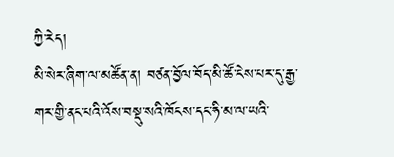ཀྱི་རེད།
མི་སེར་ཞིག་ལ་མཚོན་ན། བཙན་བྱོལ་བོད་མི་ཚོ་ངེས་པར་དུ་རྒྱ་གར་གྱི་ནང་པའི་འོས་བསྡུ་སའི་ཁོངས་དང་ཧི་མ་ལ་ཡའི་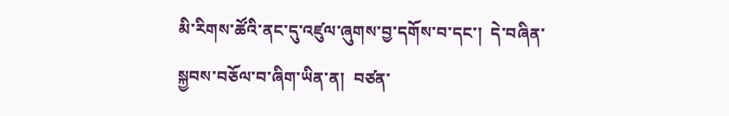མི་རིགས་ཚོའི་ནང་དུ་འཛུལ་ཞུགས་བྱ་དགོས་བ་དང་།  དེ་བཞིན་སྐྱབས་བཅོལ་བ་ཞིག་ཡིན་ན།  བཙན་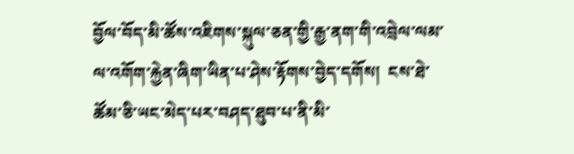བྱོལ་བོད་མི་ཚོས་འཇིགས་སྐུལ་ཅན་གྱི་རྒྱ་ནག་གི་འབྲེལ་ལམ་ལ་འགོག་རྐྱེན་ཞིག་ཡིན་པ་ཤེས་རྟོགས་བྱེད་དགོས།  ངས་ཐེ་ཚོམ་ཅི་ཡང་མེད་པར་བཤད་ཐུབ་པ་ནི་མི་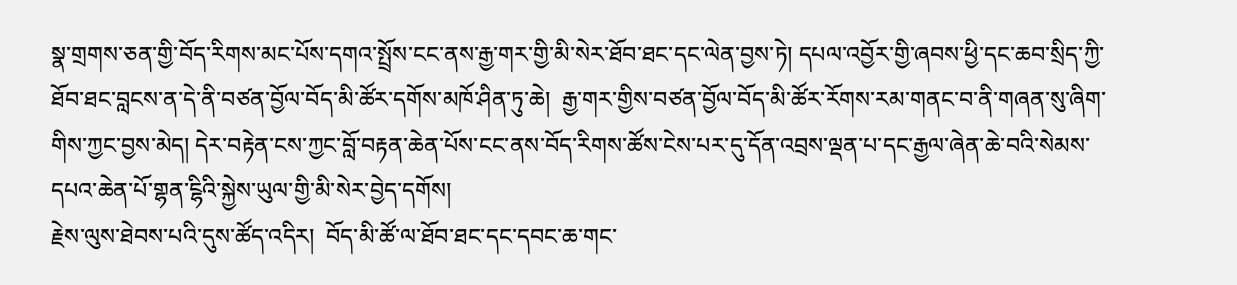སྣ་གྲགས་ཅན་གྱི་བོད་རིགས་མང་པོས་དགའ་སྤྲོས་ངང་ནས་རྒྱ་གར་གྱི་མི་སེར་ཐོབ་ཐང་དང་ལེན་བྱས་ཏེ། དཔལ་འབྱོར་གྱི་ཞབས་ཕྱི་དང་ཆབ་སྲིད་ཀྱི་ཐོབ་ཐང་བླངས་ན་དེ་ནི་བཙན་བྱོལ་བོད་མི་ཚོར་དགོས་མཁོ་ཤིན་ཏུ་ཆེ།  རྒྱ་གར་གྱིས་བཙན་བྱོལ་བོད་མི་ཚོར་རོགས་རམ་གནང་བ་ནི་གཞན་སུ་ཞིག་གིས་ཀྱང་བྱས་མེད། དེར་བརྟེན་ངས་ཀྱང་བློ་བརྟན་ཆེན་པོས་ངང་ནས་བོད་རིགས་ཚོས་ངེས་པར་དུ་དོན་འབྲས་ལྡན་པ་དང་རྒྱལ་ཞེན་ཆེ་བའི་སེམས་དཔའ་ཆེན་པོ་གྷན་ངྷིའི་སྐྱེས་ཡུལ་གྱི་མི་སེར་བྱེད་དགོས།
རྗེས་ལུས་ཐེབས་པའི་དུས་ཚོད་འདིར།  བོད་མི་ཚོ་ལ་ཐོབ་ཐང་དང་དབང་ཆ་གང་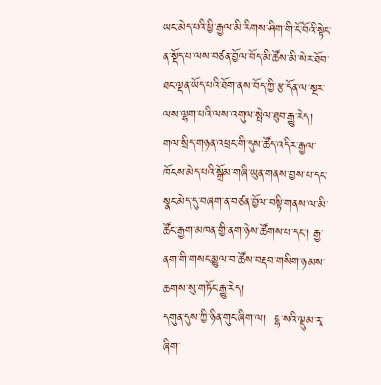ཡང་མེད་པའི་ཕྱི་རྒྱལ་མི་རིགས་ཤིག་གི་ངོ་བོའི་སྟེང་ན་སྡོད་པ་ལས་བཙན་བྱོལ་བོད་མི་ཚོས་མི་སེར་ཐོབ་ཐང་ལྡན་ཡོད་པའི་ཐོག་ནས་བོད་ཀྱི་རྩ་དོན་ལ་སྔར་ལས་ལྷག་པའི་ལས་འགུལ་སྤེལ་ཐུབ་རྒྱུ་རེད། གལ་སྲིད་གཉན་འཕྲང་གི་དུས་ཚོད་འདིར་རྒྱལ་ཁོངས་མེད་པའི་སྒྲོམ་གཞི་ཡུན་གནས་བྱས་པ་དང་སྣང་མེད་དུ་བཞག་ན་བཙན་བྱོལ་བསྟི་གནས་ལ་མི་ཚོང་རྒྱག་མཁན་གྱི་ནག་ཉེས་ཚོགས་པ་དང་། རྒྱ་ནག་གི་གསང་མྱུལ་བ་ཚོས་བརྡབ་གསིག་ཉམས་ཆགས་སུ་གཏོང་རྒྱུ་རེད།
དགུན་དུས་ཀྱི་ཉིན་གུང་ཞིག་ལ།  ངྷ་སའི་ལྡུམ་རྭ་ཞིག་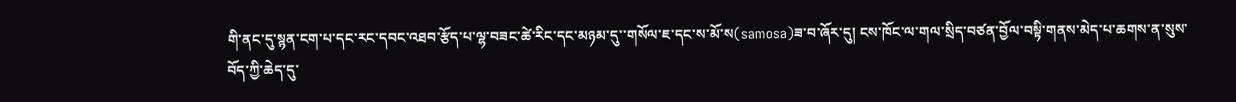གི་ནང་དུ་སྙན་ངག་པ་དང་རང་དབང་འཐབ་རྩོད་པ་ལྷ་བཟང་ཚེ་རིང་དང་མཉམ་དུ་་གསོལ་ཇ་དང་ས་མོ་ས(samosa)ཟ་བ་ཞོར་དུ། ངས་ཁོང་ལ་གལ་སྲིད་བཙན་བྱོལ་བསྟི་གནས་མེད་པ་ཆགས་ན་སུས་བོད་ཀྱི་ཆེད་དུ་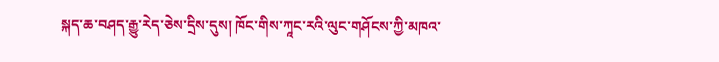སྐད་ཆ་བཤད་རྒྱུ་རེད་ཅེས་དྲིས་དུས། ཁོང་གིས་ཀཱང་རའི་ལུང་གཤོངས་ཀྱི་མཁའ་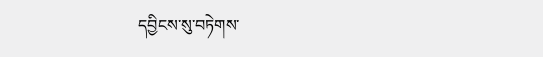དབྱིངས་སུ་བཏེགས་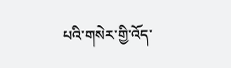པའི་གསེར་གྱི་འོད་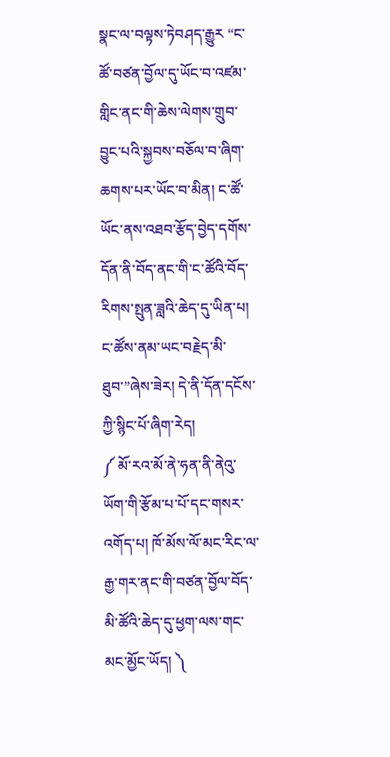སྣང་ལ་བལྟས་ཏེབཤད་རྒྱུར “ང་ཚོ་བཙན་བྱོལ་དུ་ཡོང་བ་འཛམ་གླིང་ནང་གི་ཆེས་ལེགས་གྲུབ་བྱུང་པའི་སྐྱབས་བཅོལ་བ་ཞིག་ཆགས་པར་ཡོང་བ་མིན། ང་ཚོ་ཡོང་ནས་འཐབ་རྩོད་བྱེད་དགོས་དོན་ནི་བོད་ནང་གི་ང་ཚོའི་བོད་རིགས་སྤུན་ཟླའི་ཆེད་དུ་ཡིན་པ།  ང་ཚོས་ནམ་ཡང་བརྗེད་མི་ཐུབ་”ཞེས་ཟེར། དེ་ནི་དོན་དངོས་ཀྱི་སྙིང་པོ་ཞིག་རེད།
༼ མོ་རའ་མོ་ནེ་ཧན་ནི་ནེའུ་ཡོག་གི་རྩོམ་པ་པོ་དང་གསར་འགོད་པ། ཁོ་མོས་ལོ་མང་རིང་ལ་རྒྱ་གར་ནང་གི་བཙན་བྱོལ་བོད་མི་ཚོའི་ཆེད་དུ་ཕྱག་ལས་གང་མང་མྱོང་ཡོད། ༽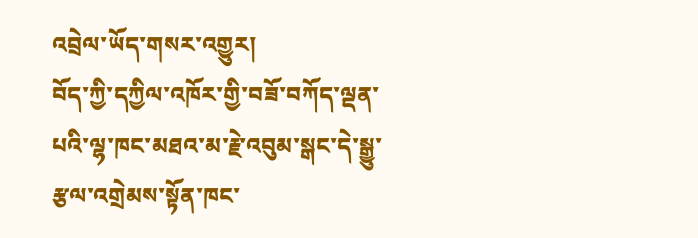འབྲེལ་ཡོད་གསར་འགྱུར།
བོད་ཀྱི་དཀྱིལ་འཁོར་གྱི་བཟོ་བཀོད་ལྡན་པའི་ལྷ་ཁང་མཐའ་མ་རྗེ་འབུམ་སྒང་དེ་སྒྱུ་རྩལ་འགྲེམས་སྟོན་ཁང་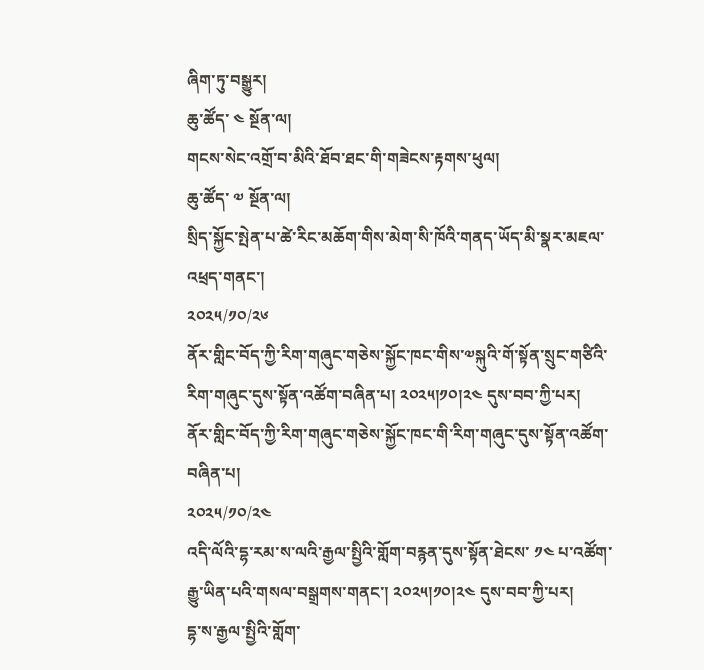ཞིག་ཏུ་བསྒྱུར།
ཆུ་ཚོད་ ༤ སྔོན་ལ།
གངས་སེང་འགྲོ་བ་མིའི་ཐོབ་ཐང་གི་གཟེངས་རྟགས་ཕུལ།
ཆུ་ཚོད་ ༧ སྔོན་ལ།
སྲིད་སྐྱོང་སྤེན་པ་ཚེ་རིང་མཆོག་གིས་མེག་སི་ཁོའི་གནད་ཡོད་མི་སྣར་མཇལ་འཕྲད་གནང་།
༢༠༢༥/༡༠/༢༦
ནོར་གླིང་བོད་ཀྱི་རིག་གཞུང་གཅེས་སྐྱོང་ཁང་གིས་༧སྐུའི་གོ་སྟོན་སྲུང་གཙིའི་རིག་གཞུང་དུས་སྟོན་འཚོག་བཞིན་པ། ༢༠༢༥།༡༠།༢༤ དུས་བབ་ཀྱི་པར།
ནོར་གླིང་བོད་ཀྱི་རིག་གཞུང་གཅེས་སྐྱོང་ཁང་གི་རིག་གཞུང་དུས་སྟོན་འཚོག་བཞིན་པ།
༢༠༢༥/༡༠/༢༤
འདི་ལོའི་དྷ་རམ་ས་ལའི་རྒྱལ་སྤྱིའི་གློག་བརྙན་དུས་སྟོན་ཐེངས་ ༡༤ པ་འཚོག་རྒྱུ་ཡིན་པའི་གསལ་བསྒྲགས་གནང་། ༢༠༢༥།༡༠།༢༤ དུས་བབ་ཀྱི་པར།
དྷ་ས་རྒྱལ་སྤྱིའི་གློག་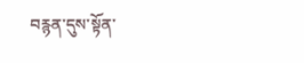བརྙན་དུས་སྟོན་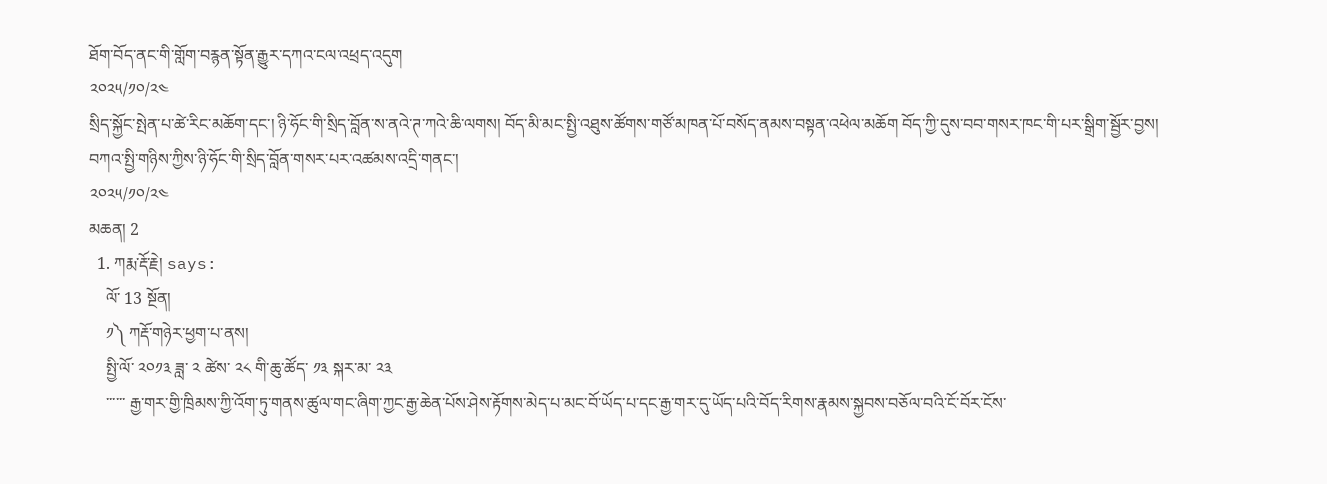ཐོག་བོད་ནང་གི་གློག་བརྙན་སྟོན་རྒྱུར་དཀའ་ངལ་འཕྲད་འདུག
༢༠༢༥/༡༠/༢༤
སྲིད་སྐྱོང་སྤེན་པ་ཚེ་རིང་མཆོག་དང་། ཉི་ཧོང་གི་སྲིད་བློན་ས་ནའེ་ཊ་ཀའེ་ཆི་ལགས། བོད་མི་མང་སྤྱི་འཐུས་ཚོགས་གཙོ་མཁན་པོ་བསོད་ནམས་བསྟན་འཕེལ་མཆོག བོད་ཀྱི་དུས་བབ་གསར་ཁང་གི་པར་སྒྲིག་སྦྱོར་བྱས།
བཀའ་སྤྱི་གཉིས་ཀྱིས་ཉི་ཧོང་གི་སྲིད་བློན་གསར་པར་འཚམས་འདྲི་གནང་།
༢༠༢༥/༡༠/༢༤
མཆན། 2
  1. ཀརྨ་རྡོ་རྗེ། says:
    ལོ་ 13 སྔོན།
    ༡༽ ཀརྡོ་གཉེར་ཕྱག་པ་ནས།
    སྤྱི་ལོ་ ༢༠༡༣ ཟླ་ ༢ ཚེས་ ༢༨ གི་ཆུ་ཚོད་ ༡༣ སྐར་མ་ ༢༣
    ་་་་་་ རྒྱ་གར་གྱི་ཁྲིམས་ཀྱི་འོག་ཏུ་གནས་ཚུལ་གང་ཞིག་ཀྱང་རྒྱ་ཆེན་པོས་ཤེས་རྟོགས་མེད་པ་མང་བོ་ཡོད་པ་དང་རྒྱ་གར་དུ་ཡོད་པའི་བོད་རིགས་རྣམས་སྐྱབས་བཅོལ་བའི་ངོ་བོར་ངོས་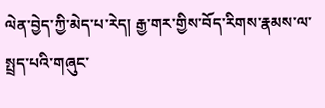ལེན་བྱེད་ཀྱི་མེད་པ་རེད། རྒྱ་གར་གྱིས་བོད་རིགས་རྣམས་ལ་སྤྲད་པའི་གཞུང་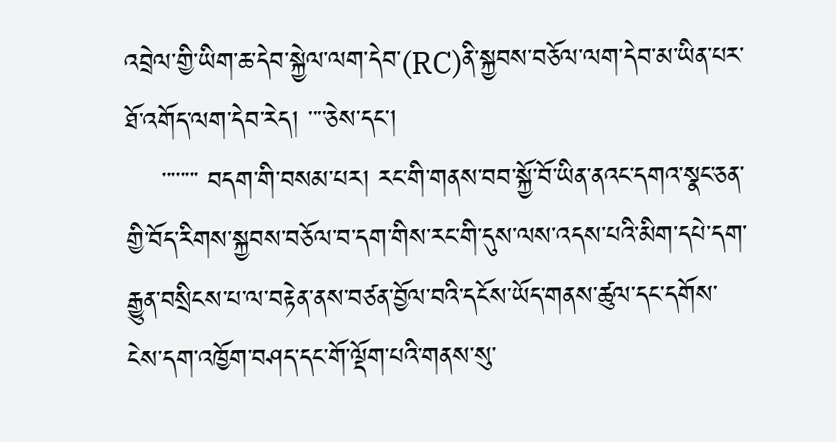འབྲེལ་གྱི་ཡིག་ཆ་དེབ་སྐྱེལ་ལག་དེབ་(RC)ནི་སྐྱབས་བཅོལ་ལག་དེབ་མ་ཡིན་པར་ཐོ་འགོད་ལག་དེབ་རེད། ་་་་ཅེས་དང་།
    ་་་་་་་་ བདག་གི་བསམ་པར། རང་གི་གནས་བབ་སྐྱོ་བོ་ཡིན་ནའང་དགའ་སྣང་ཅན་གྱི་བོད་རིགས་སྐྱབས་བཅོལ་བ་དག་གིས་རང་གི་དུས་ལས་འདས་པའི་མིག་དཔེ་དག་རྒྱུན་བསྲིངས་པ་ལ་བརྟེན་ནས་བཙན་བྱོལ་བའི་དངོས་ཡོད་གནས་ཚུལ་དང་དགོས་ངེས་དག་འཁྱོག་བཤད་དང་གོ་ལྡོག་པའི་གནས་སུ་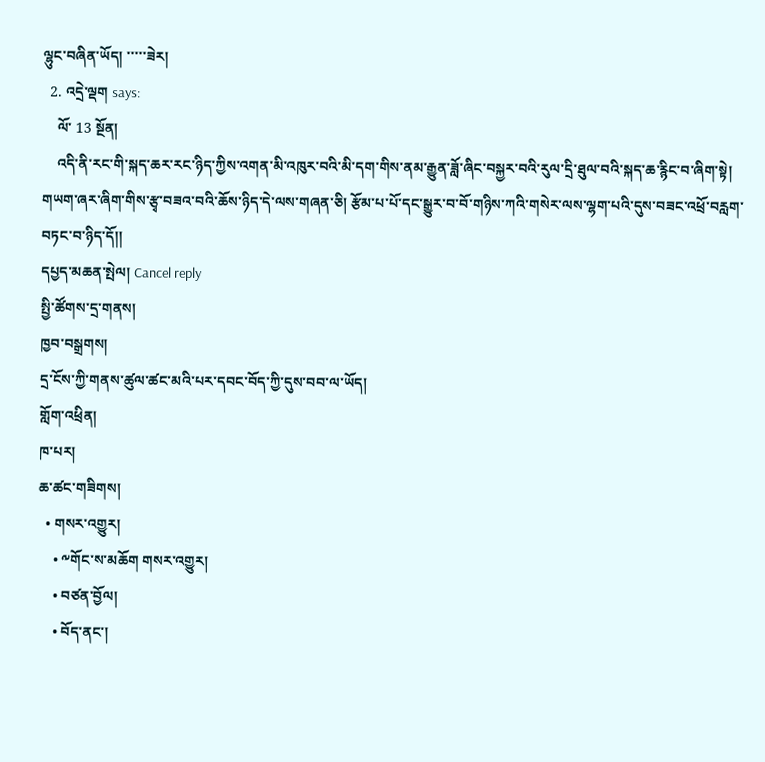ལྷུང་བཞིན་ཡོད། ་་་་་ཟེར།
  2. འདྲེ་ལྡག says:
    ལོ་ 13 སྔོན།
    འདི་ནི་རང་གི་སྐད་ཆར་རང་ཉིད་ཀྱིས་འགན་མི་འཁུར་བའི་མི་དག་གིས་ནམ་རྒྱུན་ཟློ་ཞིང་བསྐྱར་བའི་རུལ་དྲི་ཐུལ་བའི་སྐད་ཆ་རྙིང་བ་ཞིག་སྟེ། གཡག་ཞར་ཞིག་གིས་རྩྭ་བཟའ་བའི་ཆོས་ཉིད་དེ་ལས་གཞན་ཅི། རྩོམ་པ་པོ་དང་སྒྱུར་བ་བོ་གཉིས་ཀའི་གསེར་ལས་ལྷག་པའི་དུས་བཟང་འཕྲོ་བརླག་བཏང་བ་ཉིད་དོ།།
དཔྱད་མཆན་སྤེལ། Cancel reply
སྤྱི་ཚོགས་དྲ་གནས།
ཁྱབ་བསྒྲགས།
དྲ་ངོས་ཀྱི་གནས་ཚུལ་ཚང་མའི་པར་དབང་བོད་ཀྱི་དུས་བབ་ལ་ཡོད།
གློག་འཕྲིན།
ཁ་པར།
ཆ་ཚང་གཟིགས།
  • གསར་འགྱུར།
    • ༸གོང་ས་མཆོག གསར་འགྱུར།
    • བཙན་བྱོལ།
    • བོད་ནང་།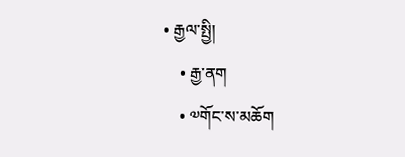• རྒྱལ་སྤྱི།
    • རྒྱ་ནག
    • ༧གོང་ས་མཆོག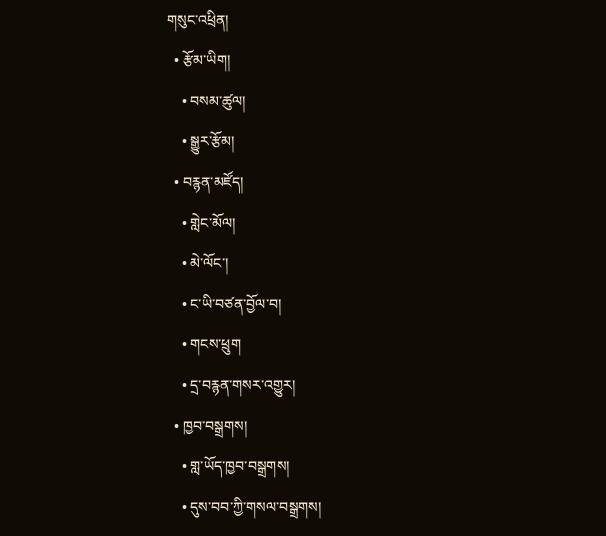གསུང་འཕྲིན།
  • རྩོམ་ཡིག།
    • བསམ་ཚུལ།
    • སྒྱུར་རྩོམ།
  • བརྙན་མཛོད།
    • གླེང་མོལ།
    • མེ་ལོང་།
    • ང་ཡི་བཙན་བྱོལ་བ།
    • གངས་ཕྲུག
    • དྲ་བརྙན་གསར་འགྱུར།
  • ཁྱབ་བསྒྲགས།
    • གླ་ཡོད་ཁྱབ་བསྒྲགས།
    • དུས་བབ་ཀྱི་གསལ་བསྒྲགས།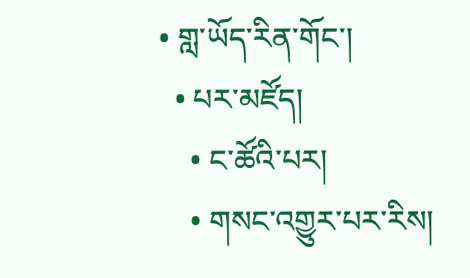• གླ་ཡོད་རིན་གོང་།
  • པར་མཛོད།
    • ང་ཚོའི་པར།
    • གསང་འགྱུར་པར་རིས།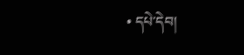• དཔེ་དེབ།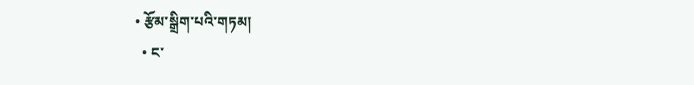• རྩོམ་སྒྲིག་པའི་གཏམ།
  • ང་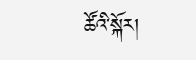ཚོའི་སྐོར།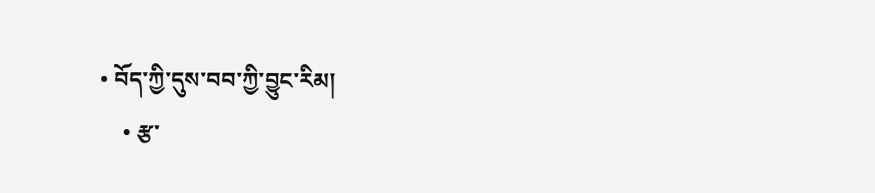• བོད་ཀྱི་དུས་བབ་ཀྱི་བྱུང་རིམ།
    • རྩ་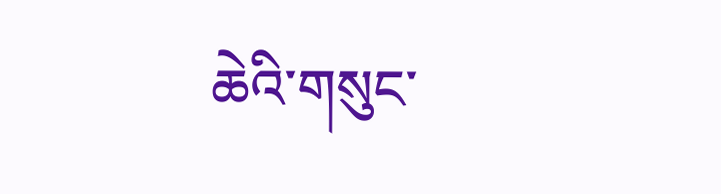ཆེའི་གསུང་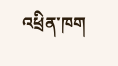འཕྲིན་ཁག